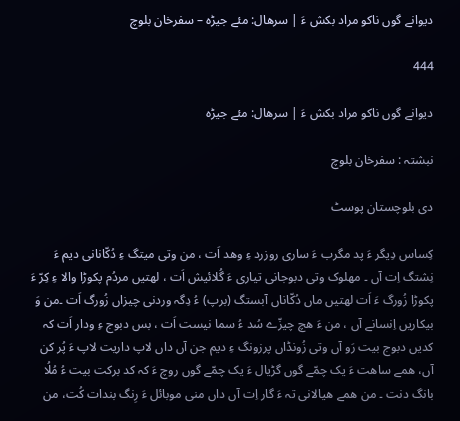دیوانے گوں ناکو مراد بکش ءَ | سرھال: مئے جیڑہ – سفرخان بلوچ

444

دیوانے گوں ناکو مراد بکش ءَ | سرھال: مئے جیڑہ

نبشتہ : سفرخان بلوچ

دی بلوچستان پوسٹ

کِساس دِیگر ءَ پد مگرب ءَ ساری روزرد ءِ وھد اَت ، من وتی میتگ ءِ دُکّانانی دیم ءَ نِشتگ اِت آں ۔ مھلوک وتی دبوجانی تیاری ءَ گُلائیش اَت ، لھتیں مردُم پکوڑا والا ءِ کِرّ ءَ پکوڑا زُورگ ءَ اَت لھتیں ماں دُکّاناں آبستگ (برپ) ءُ دِگہ وردنی چیزاں زُورگ اَت ۔من وَ بیکاریں اِنسانے آں ، من ءَ ھچ چیزّے سُد ءُ سما نیست اَت ، بس دبوج ءِ ودار اَت کہ کدیں دبوج بیت رَو آں وتی زُونڈاں پرزونگ ءِ دیم جن آں داں لاپ داریت لاپ ءَ پُر کن آں، ھمے ساھت ءَ یک چمّے گوں گڑیال ءَ یک چمّے گوں روچ ءَ کہ کد برکت بیت ءُ مُلُا بانگ دنت ۔ من ھمے ھیالانی تہ ءَ گار اِت آں داں منی موبائل ءَ رِنگ بندات کُت، من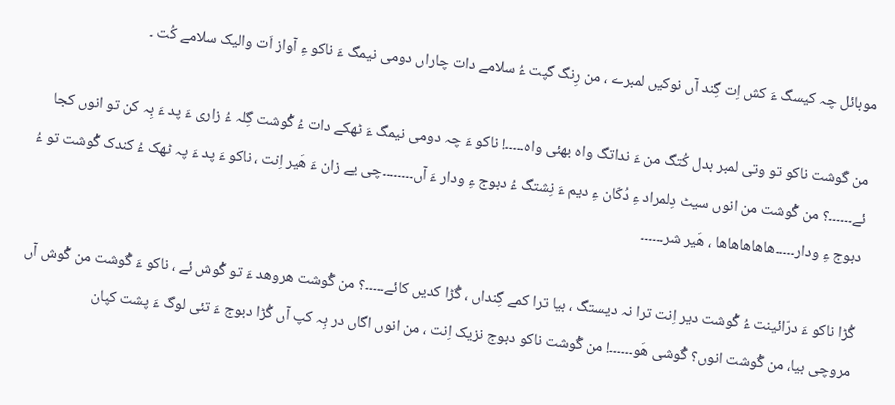موبائل چہ کیسگ ءَ کش اِت گِند آں نوکیں لمبرے ، من رِنگ گپت ءُ سلامے دات چاراں دومی نیمگ ءَ ناکو ءِ آواز اَت والیک سلامے کُت ۔

من گّوشت ناکو تو وتی لمبر بدل کُتگ من ءَ نداتگ واہ بھئی واہ۔۔۔۔۔! ناکو ءَ چہ دومی نیمگ ءَ ٹھکے دات ءُ گْوشت گِلہ ءُ زاری ءَ پد ءَ بِہ کن تو انوں کجا ئے۔۔۔۔۔۔؟ من گْوشت من انوں سیٹ دِلمراد ءِ دُکّان ءِ دیم ءَ نِشتگ ءُ دبوج ءِ ودار ءَ آں۔۔۔۔۔۔۔۔چی یے زان ءَ ھَیر اِنت ، ناکو ءَ پد ءَ پہ ٹھک ءُ کندک گْوشت تو ءُ دبوج ءِ ودار۔۔۔۔۔ھاھاھاھاھا ، ھَیر شر۔۔۔۔۔۔

گُڑا ناکو ءَ درّائینت ءُ گْوشت دیر اِنت ترا نہ دیستگ ، بیا ترا کمے گِنداں ، گُڑا کدیں کائے۔۔۔۔۔؟ من گْوشت ھروھد ءَ تو گْوش ئے ، ناکو ءَ گْوشت من گْوش آں مروچی بیا، من گْوشت انوں؟ گْوشی ھَو۔۔۔۔۔۔! من گْوشت ناکو دبوج نزیک اِنت ، من انوں اگاں در بِہ کپ آں گُڑا دبوج ءَ تئی لوگ ءَ پشت کپان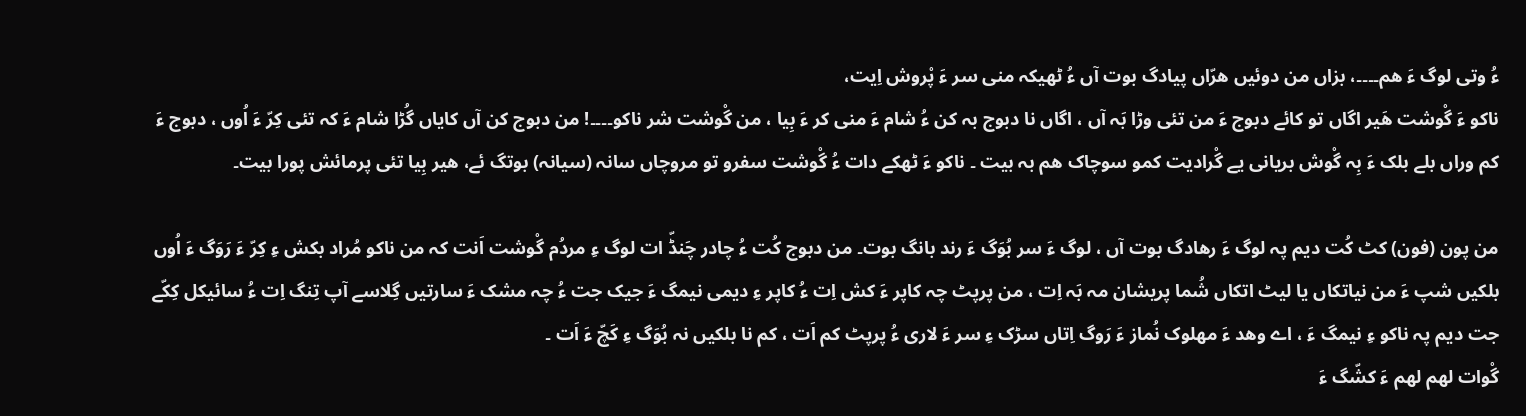ءُ وتی لوگ ءَ ھم۔۔۔۔، بزاں من دوئیں ھرّاں پیادگ بوت آں ءُ ٹھیکہ منی سر ءَ پْروش اِیت،
ناکو ءَ گْوشت ھَیر اگاں تو کائے دبوج ءَ من تئی وڑا بَہ آں ، اگاں نا دبوج بہ کن ءُ شام ءَ منی کر ءَ بِیا ، من گْوشت شر ناکو۔۔۔۔! من دبوج کن آں کایاں گُڑا شام ءَ کہ تئی کِرّ ءَ اُوں ، دبوج ءَ کم وراں بلے بلک ءَ بِہ گْوش بریانی یے گْرادیت کمو سوچاک ھم بہ بیت ۔ ناکو ءَ ٹھکے دات ءُ گْوشت سفرو تو مروچاں سانہ (سیانہ) بوتگ ئے، ھیر بِیا تئی پرمائش پورا بیت۔

من پون (فون) کٹ کُت دیم پہ لوگ ءَ رھادگ بوت آں ، لوگ ءَ سر بُوَگ ءَ رند بانگ بوت۔ من دبوج کُت ءُ چادر چَنڈّ ات لوگ ءِ مردُم گْوشت اَنت کہ من ناکو مُراد بکش ءِ کِرّ ءَ رَوَگ ءَ اُوں بلکیں شپ ءَ من نیاتکاں یا لیٹ اتکاں شُما پریشان مہ بَہ اِت ، من پرپٹ چہ کاپر ءَ کش اِت ءُ کاپر ءِ دیمی نیمگ ءَ جیک جت ءُ چہ مشک ءَ سارتیں گِلاسے آپ تِنگ اِت ءُ سائیکل کِکّے جت دیم پہ ناکو ءِ نیمگ ءَ ، اے وھد ءَ مھلوک نُماز ءَ رَوگ اِتاں سڑک ءِ سر ءَ لاری ءُ پرپٹ کم اَت ، کم نا بلکیں نہ بُوَگ ءِ کَچّ ءَ اَت ۔
گْوات لھم لھم ءَ کشّگ ءَ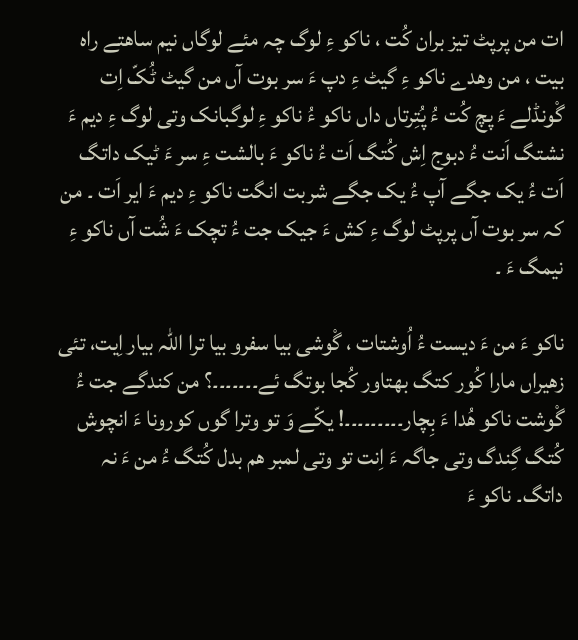ات من پرپٹ تیز بران کُت ، ناکو ءِ لوگ چہ مئے لوگاں نیم ساھتے راہ بیت ، من وھدے ناکو ءِ گیٹ ءِ دپ ءَ سر بوت آں من گیٹ ٹُکّ اِت گْونڈلے ءَ پچ کُت ءُ پُتِرتاں داں ناکو ءُ ناکو ءِ لوگبانک وتی لوگ ءِ دیم ءَ نشتگ اَنت ءُ دبوج اِش کُتگ اَت ءُ ناکو ءَ بالشت ءِ سر ءَ ٹیک داتگ اَت ءُ یک جگے آپ ءُ یک جگے شربت انگت ناکو ءِ دیم ءَ ایر اَت ۔ من کہ سر بوت آں پرپٹ لوگ ءِ کش ءَ جیک جت ءُ تچک ءَ شُت آں ناکو ءِ نیمگ ءَ ۔

ناکو ءَ من ءَ دیست ءُ اُوشتات ، گْوشی بیا سفرو بیا ترا اللہ بیار اِیت، تئی زھیراں مارا کُور کتگ بھتاور کُجا بوتگ ئے۔۔۔۔۔۔۔؟ من کندگے جت ءُ گْوشت ناکو ھُدا ءَ بِچار۔۔۔۔۔۔۔۔۔! یکّے وَ تو وترا گوں کورونا ءَ انچوش کُتگ گِندگ وتی جاگہ ءَ اِنت تو وتی لمبر ھم بدل کُتگ ءُ من ءَ نہ داتگ۔ ناکو ءَ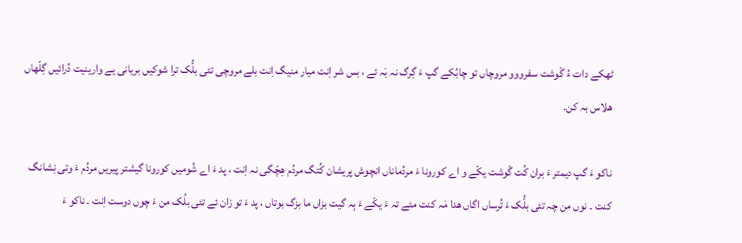ٹھکے دات ءُ گْوشت سفرووو مروچاں تو چابُکے گپ ءَ گِرگ نہ بَہ ئے ، بس شر اِنت میار منیگ اِنت بلے مروچی تئی بلُّک ترا شوکیں بریانی یے وارینیت دُرائیں گِلّھاں ھلاس بہ کن۔

ناکو ءَ گپ دیمتر ءَ بران کُت گْوشت یکّے و اے کورونا ءَ مردُماناں انچوش پریشان کُتگ مردُم ھِچّگی نہ اِنت ، پد ءَ اے شُومیں کورونا گیشتر پیریں مردُم ءَ وتی نِشانگ کنت ۔ نوں من چہ تئی بلُّک ءَ تُرساں اگاں ھدا مَہ کنت مئے تہ ءَ یکّے ءَ بِہ گیت بزاں ما بزگ بوتاں ، پد ءَ تو زان ئے تئی بلُک من ءَ چوں دوست اِنت ۔ ناکو ءَ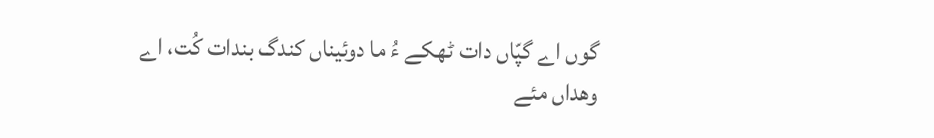گوں اے گپّاں دات ٹھکے ءُ ما دوئیناں کندگ بندات کُت، اے وھداں مئے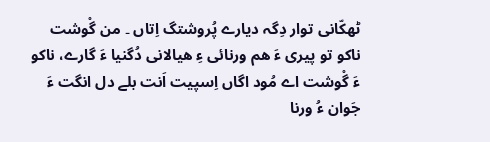ٹھکّانی توار دِگہ دیارے پُروشتگ اِتاں ۔ من گْوشت ناکو تو پیری ءَ ھم ورنائی ءِ ھیالانی دُگنیا ءَ گارے، ناکو ءَ گْوشت اے مُود اگاں اِسپیت اَنت بلے دل انگت ءَ جَوان ءُ ورنا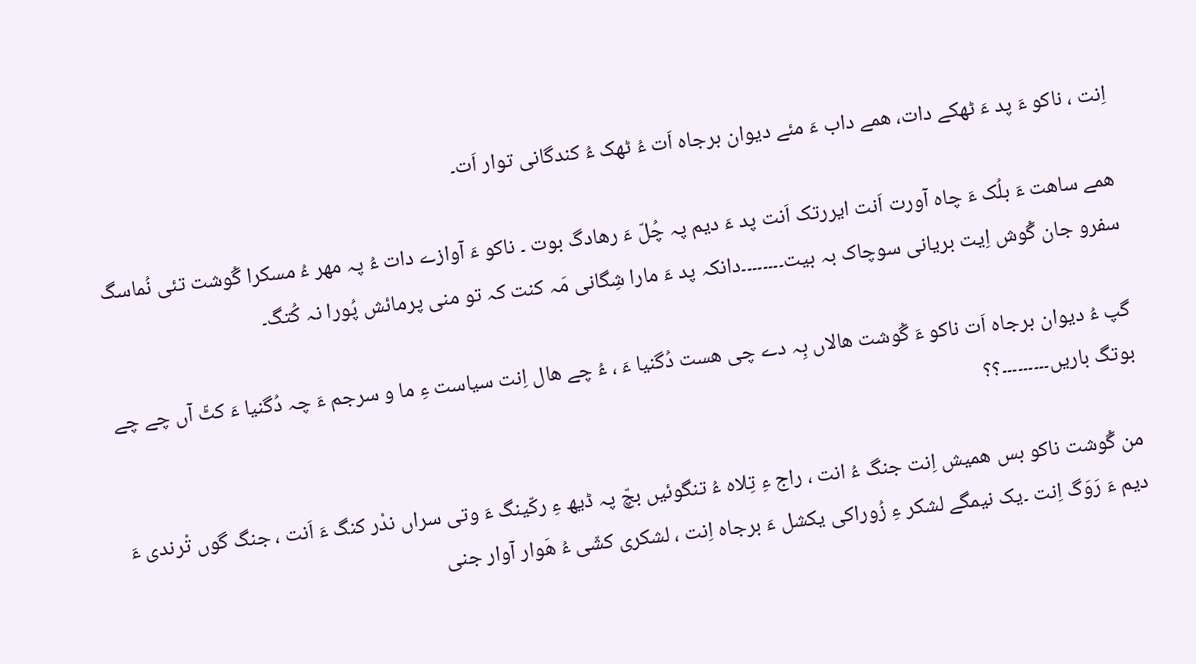اِنت ، ناکو ءَ پد ءَ ٹھکے دات، ھمے داب ءَ مئے دیوان برجاہ اَت ءُ ٹھک ءُ کندگانی توار اَت۔

ھمے ساھت ءَ بلُک ءَ چاہ آورت اَنت ایررتک اَنت پد ءَ دیم پہ چُلّ ءَ رھادگ بوت ۔ ناکو ءَ آوازے دات ءُ پہ مھر ءُ مسکرا گْوشت تئی نُماسگ سفرو جان گْوش اِیت بریانی سوچاک بہ بیت۔۔۔۔۔۔۔۔دانکہ پد ءَ مارا شِگانی مَہ کنت کہ تو منی پرمائش پُورا نہ کُتگ۔

گپ ءُ دیوان برجاہ اَت ناکو ءَ گْوشت ھالاں بِہ دے چی ھست دُگنیا ءَ ، ءُ چے ھال اِنت سیاست ءِ ما و سرجم ءَ چہ دُگنیا ءَ کٹّ آں چے چے بوتگ باریں۔۔۔۔۔۔۔۔۔؟؟

من گْوشت ناکو بس ھمیش اِنت جنگ ءُ انت ، راج ءِ تِلاہ ءُ تنگوئیں بچّ پہ ڈیھ ءِ رکّینگ ءَ وتی سراں ندْر کنگ ءَ اَنت ، جنگ گوں تْرندی ءَ دیم ءَ رَوَگ اِنت ۔یک نیمگے لشکر ءِ زُوراکی یکشل ءَ برجاہ اِنت ، لشکری کشّی ءُ ھَوار آوار جنی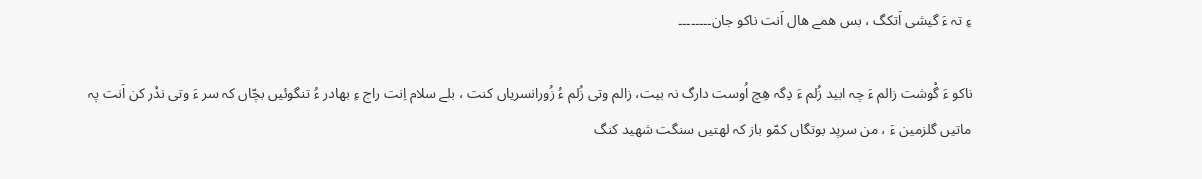ءِ تہ ءَ گیشی اَتکگ ، بس ھمے ھال اَنت ناکو جان۔۔۔۔۔۔۔۔

ناکو ءَ گْوشت زالم ءَ چہ ابید زُلم ءَ دِگہ ھِچ اُوست دارگ نہ بیت، زالم وتی زُلم ءُ زُورانسریاں کنت ، بلے سلام اِنت راج ءِ بھادر ءُ تنگوئیں بچّاں کہ سر ءَ وتی ندْر کن اَنت پہ ماتیں گلزمین ءَ ، من سرپد بوتگاں کمّو باز کہ لھتیں سنگت شھید کنگ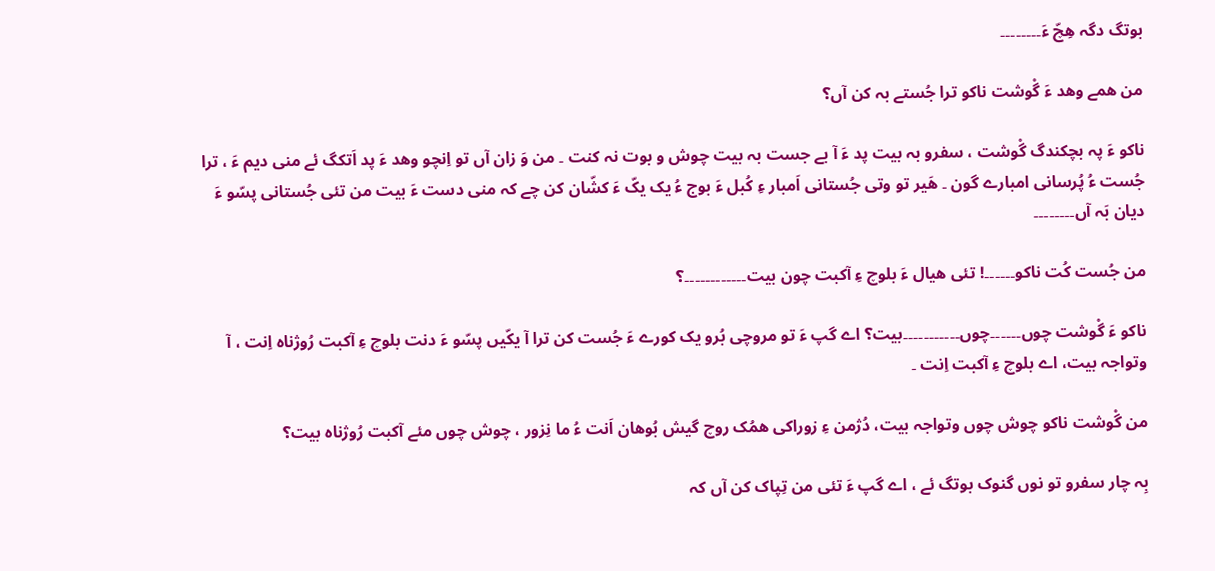بوتگ دگہ ھِچّ ءَ۔۔۔۔۔۔۔۔

من ھمے وھد ءَ گْوشت ناکو ترا جُستے بہ کن آں؟

ناکو ءَ پہ بچکندگ گْوشت ، سفرو بہ بیت پد ءَ آ بے جست بہ بیت چوش و بوت نہ کنت ۔ من وَ زان آں تو اِنچو وھد ءَ پد اَتکگ ئے منی دیم ءَ ، ترا جُست ءُ پُرسانی امبارے گون ۔ ھَیر تو وتی جُستانی اَمبار ءِ کُبل ءَ بوج ءُ یک یکّ ءَ کشّان کن چے کہ منی دست ءَ بیت من تئی جُستانی پسّو ءَ دیان بَہ آں۔۔۔۔۔۔۔۔

من جُست کُت ناکو۔۔۔۔۔۔! تئی ھیال ءَ بلوچ ءِ آکبت چون بیت۔۔۔۔۔۔۔۔۔۔۔۔؟

ناکو ءَ گْوشت چوں۔۔۔۔۔۔چوں۔۔۔۔۔۔۔۔۔۔۔بیت؟ اے گپ ءَ تو مروچی بُرو یک کورے ءَ جُست کن ترا آ یکّیں پسّو ءَ دنت بلوچ ءِ آکبت رُوژناہ اِنت ، آ وتواجہ بیت، اے بلوچ ءِ آکبت اِنت ۔

من گْوشت ناکو چوش چوں وتواجہ بیت، دُژمن ءِ زوراکی ھمُک روچ گیش بُوھان اَنت ءُ ما نِزور ، چوش چوں مئے آکبت رُوژناہ بیت؟

بِہ چار سفرو تو نوں گنوک بوتگ ئے ، اے گپ ءَ تئی من تِپاک کن آں کہ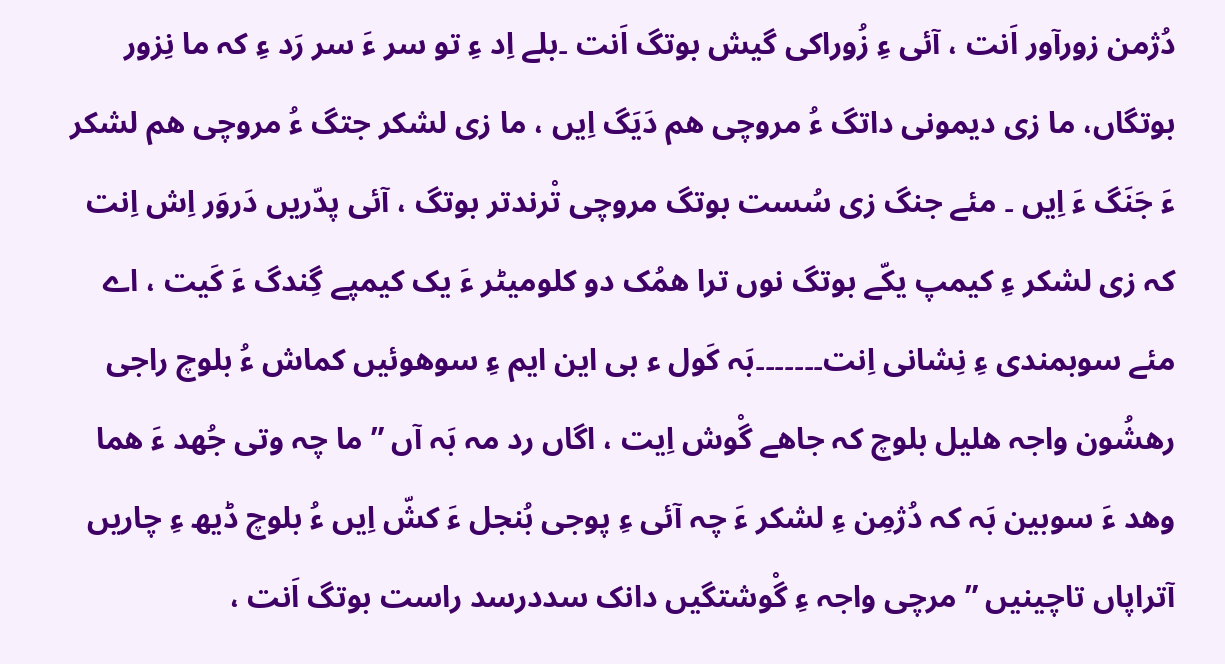دُژمن زورآور اَنت ، آئی ءِ زُوراکی گیش بوتگ اَنت ۔بلے اِد ءِ تو سر ءَ سر رَد ءِ کہ ما نِزور بوتگاں، ما زی دیمونی داتگ ءُ مروچی ھم دَیَگ اِیں ، ما زی لشکر جتگ ءُ مروچی ھم لشکر ءَ جَنَگ ءَ اِیں ۔ مئے جنگ زی سُست بوتگ مروچی تْرندتر بوتگ ، آئی پدّریں دَروَر اِش اِنت کہ زی لشکر ءِ کیمپ یکّے بوتگ نوں ترا ھمُک دو کلومیٹر ءَ یک کیمپے گِندگ ءَ کَیت ، اے مئے سوبمندی ءِ نِشانی اِنت۔۔۔۔۔۔۔بَہ کَول ء بی این ایم ءِ سوھوئیں کماش ءُ بلوچ راجی رھشُون واجہ ھلیل بلوچ کہ جاھے گْوش اِیت ، اگاں رد مہ بَہ آں ” ما چہ وتی جُھد ءَ ھما وھد ءَ سوبین بَہ کہ دُژمِن ءِ لشکر ءَ چہ آئی ءِ پوجی بُنجل ءَ کشّ اِیں ءُ بلوچ ڈیھ ءِ چاریں آتراپاں تاچینیں ” مرچی واجہ ءِ گْوشتگیں دانک سددرسد راست بوتگ اَنت ،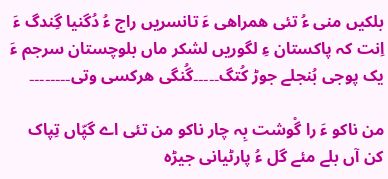بلکیں منی ءُ تئی ھمراھی ءَ تانسریں راج ءُ دُگنیا گِندگ ءَ اِنت کہ پاکستان ءِ لگوریں لشکر ماں بلوچستان سرجم ءَ یک پوجی بُنجلے جوڑ کُتگ۔۔۔۔۔گُنگی ھرکسی وتی۔۔۔۔۔۔۔۔

من ناکو ءَ را گْوشت بِہ چار ناکو من تئی اے گپّاں تِپاک کن آں بلے مئے گل ءُ پارٹیانی جیڑہ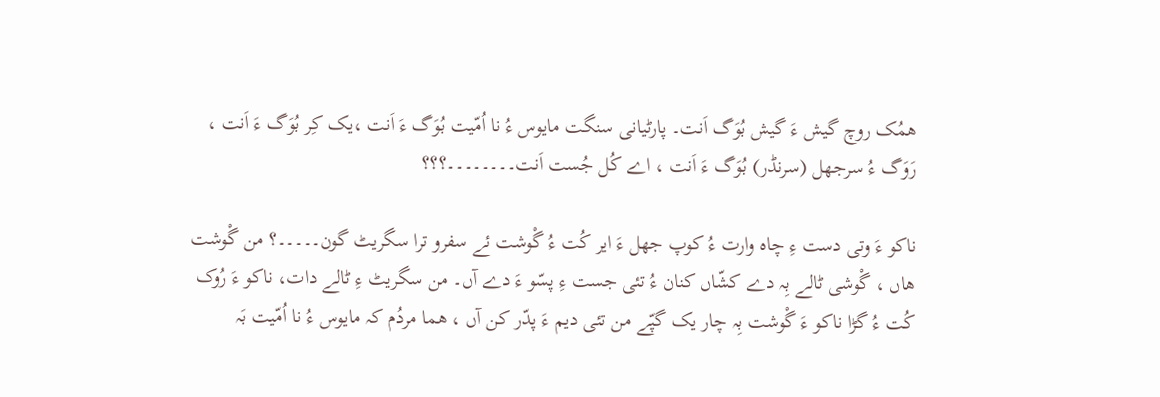ھمُک روچ گیش ءَ گیش بُوَگ اَنت۔ پارٹیانی سنگت مایوس ءُ نا اُمّیت بُوَگ ءَ اَنت ،یک کِر بُوَگ ءَ اَنت ، رَوَگ ءُ سرجھل (سرنڈر) بُوَگ ءَ اَنت ، اے کُل جُست اَنت۔۔۔۔۔۔۔۔؟؟؟

ناکو ءَ وتی دست ءِ چاہ وارت ءُ کوپ جھل ءَ ایر کُت ءُ گْوشت ئے سفرو ترا سگریٹ گون۔۔۔۔۔؟ من گْوشت ھاں ، گْوشی ٹالے بِہ دے کشّاں کنان ءُ تئی جست ءِ پسّو ءَ دے آں۔ من سگریٹ ءِ ٹالے دات، ناکو ءَ رُوک کُت ءُ گڑا ناکو ءَ گْوشت بِہ چار یک گپّے من تئی دیم ءَ پدّر کن آں ، ھما مردُم کہ مایوس ءُ نا اُمّیت بَہ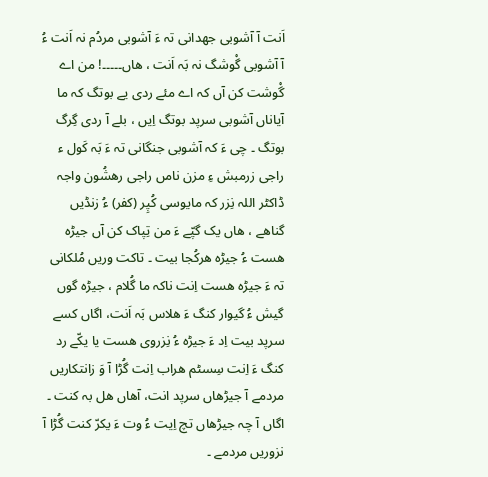اَنت آ آشوبی جھدانی تہ ءَ آشوبی مردُم نہ اَنت ءُ آ آشوبی گْوشگ نہ بَہ اَنت ، ھاں۔۔۔۔۔! من اے گْوشت کن آں کہ اے مئے ردی یے بوتگ کہ ما آیاناں آشوبی سرپد بوتگ اِیں ، بلے آ ردی گِرگ بوتگ ۔ چی ءَ کہ آشوبی جنگانی تہ ءَ بَہ کَول ء راجی زرمبش ءِ مزن نامں راجی رھشُون واجہ ڈاکٹر اللہ نِزر کہ مایوسی کُپِر (کفر) ءُ زنڈیں گناھے ، ھاں یک گپّے ءَ من تِپاک کن آں جیڑہ ھست ءُ جیڑہ ھرکُجا بیت ۔ تاکت وریں مُلکانی تہ ءَ جیڑہ ھست اِنت ناکہ ما گُلام ، جیڑہ گوں گیش ءُ گیوار کنگ ءَ ھلاس بَہ اَنت، اگاں کسے سرپد بیت اِد ءَ جیڑہ ءُ نِزروی ھست یا یکّے رد کنگ ءَ اِنت سِسٹم ھراب اِنت گُڑا آ وَ زانتکاریں مردمے آ جیڑھاں سرپد انت، آھاں ھل بہ کنت ۔ اگاں آ چہ جیڑھاں تچ اِیت ءُ وت ءَ یکرّ کنت گُڑا آ نزوریں مردمے ۔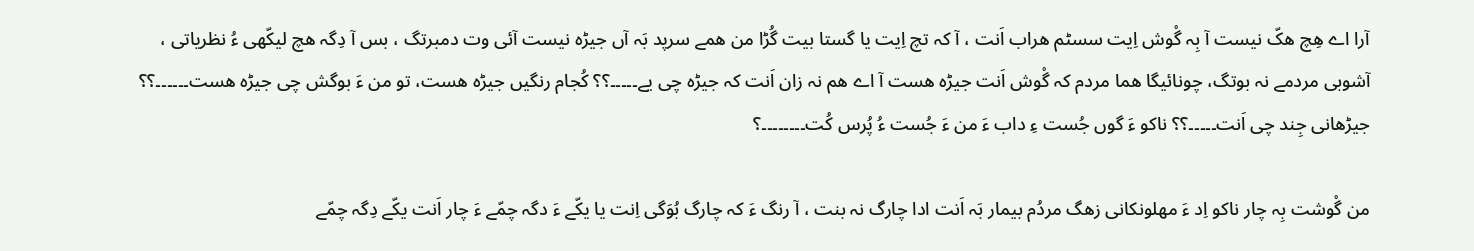آرا اے ھِچ ھکّ نیست آ بِہ گْوش اِیت سسٹم ھراب اَنت ، آ کہ تچ اِیت یا گستا بیت گُڑا من ھمے سرپد بَہ آں جیڑہ نیست آئی وت دمبرتگ ، بس آ دِگہ ھچ لیکّھی ءُ نظریاتی ، آشوبی مردمے نہ بوتگ، چونائیگا ھما مردم کہ گْوش اَنت جیڑہ ھست آ اے ھم نہ زان اَنت کہ جیڑہ چی یے۔۔۔۔۔؟؟ کُجام رنگیں جیڑہ ھست، تو من ءَ بوگش چی جیڑہ ھست۔۔۔۔۔۔؟؟ جیڑھانی جِند چی اَنت۔۔۔۔۔؟؟ ناکو ءَ گوں جُست ءِ داب ءَ من ءَ جُست ءُ پُرس کُت۔۔۔۔۔۔۔۔؟

من گْوشت بِہ چار ناکو اِد ءَ مھلونکانی زھگ مردُم بیمار بَہ اَنت ادا چارگ نہ بنت ، آ رنگ ءَ کہ چارگ بُوَگی اِنت یا یکّے ءَ دگہ چمّے ءَ چار اَنت یکّے دِگہ چمّے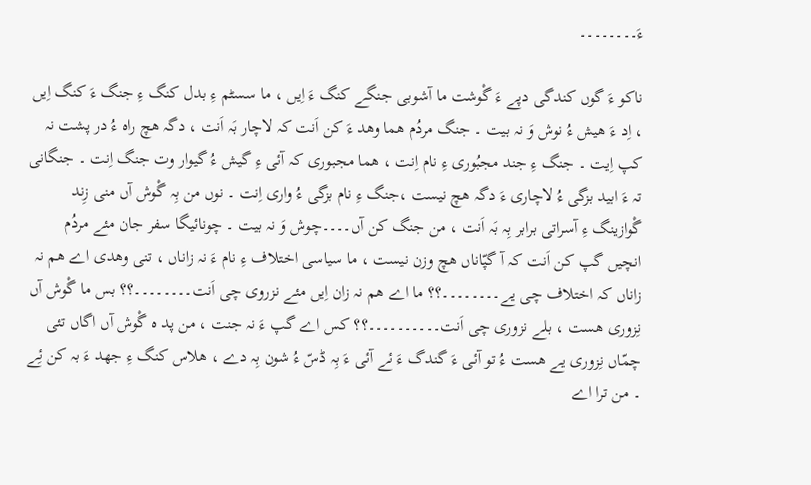ءَ۔۔۔۔۔۔۔۔

ناکو ءَ گوں کندگی دپے ءَ گْوشت ما آشوبی جنگے کنگ ءَ اِیں ، ما سسٹم ءِ بدل کنگ ءِ جنگ ءَ کنگ اِیں ، اِد ءَ ھیش ءُ نوش وَ نہ بیت ۔ جنگ مردُم ھما وھد ءَ کن اَنت کہ لاچار بَہ اَنت ، دگہ ھچ راہ ءُ در پشت نہ کپ اِیت ۔ جنگ ءِ جند مجبُوری ءِ نام اِنت ، ھما مجبوری کہ آئی ءِ گیش ءُ گیوار وت جنگ اِنت ۔ جنگانی تہ ءَ ابید بزگی ءُ لاچاری ءَ دگہ ھچ نیست ،جنگ ءِ نام بزگی ءُ واری اِنت ۔ نوں من بِہ گْوش آں منی زِند گْوازینگ ءِ آسراتی برابر بِہ بَہ اَنت ، من جنگ کن آں۔۔۔۔چوش وَ نہ بیت ۔ چونائیگا سفر جان مئے مردُم انچیں گپ کن اَنت کہ آ گپّاناں ھچ وزن نیست ، ما سیاسی اختلاف ءِ نام ءَ نہ زاناں ، تنی وھدی اے ھم نہ زاناں کہ اختلاف چی یے۔۔۔۔۔۔۔۔؟؟ ما اے ھم نہ زان اِیں مئے نزروی چی اَنت۔۔۔۔۔۔۔۔؟؟ بس ما گْوش آں نِزوری ھست ، بلے نزوری چی اَنت۔۔۔۔۔۔۔۔۔۔؟؟ کس اے گپ ءَ نہ جنت ، من پد ہ گْوش آں اگاں تئی چمّاں نِزوری یے ھست ءُ تو آئی ءَ گندگ ءَ ئے آئی ءَ بِہ ڈسّ ءُ شون بِہ دے ، ھلاس کنگ ءِ جھد ءَ بہ کن ئِے ۔ من ترا اے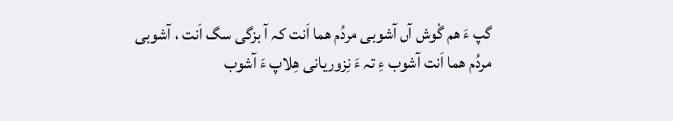گپ ءَ ھم گْوش آں آشوبی مردُم ھما اَنت کہ آ بزگی سگ اَنت ، آشوبی مردُم ھما اَنت آشوب ءِ تہ ءَ نِزوریانی ھِلاپ ءَ آشوب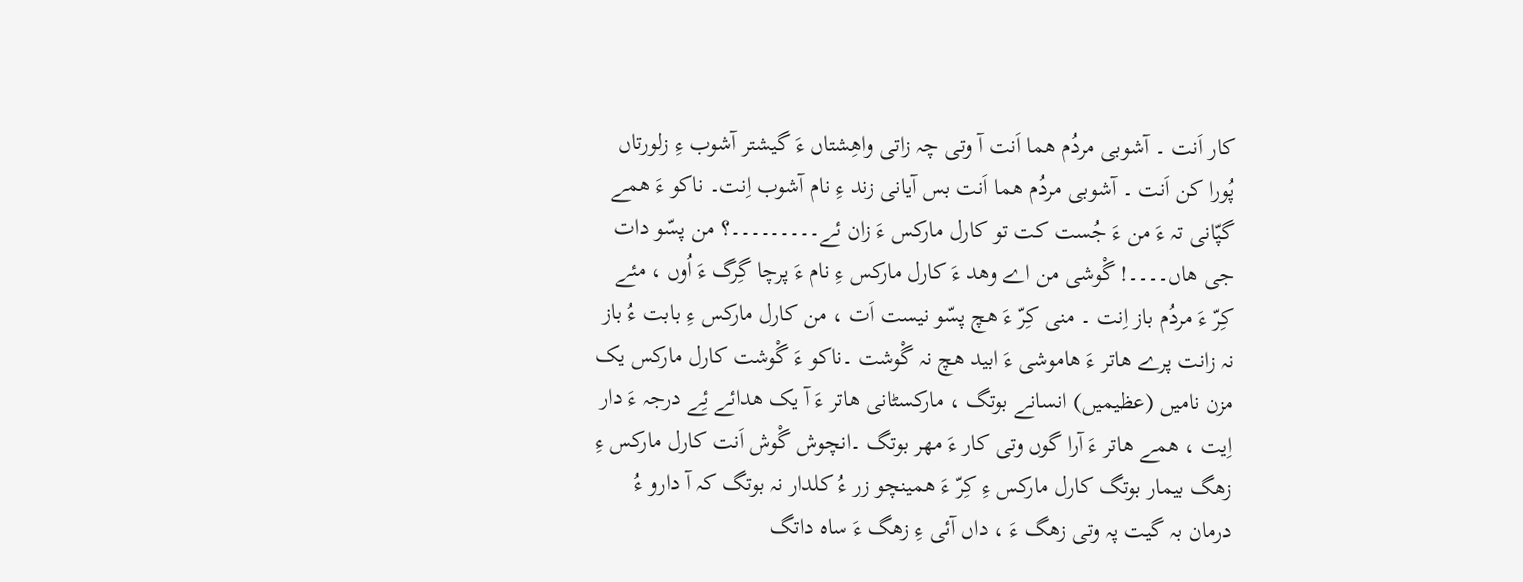کار اَنت ۔ آشوبی مردُم ھما اَنت آ وتی چہ زاتی واھِشتاں ءَ گیشتر آشوب ءِ زلورتاں پُورا کن اَنت ۔ آشوبی مردُم ھما اَنت بس آیانی زند ءِ نام آشوب اِنت۔ ناکو ءَ ھمے گپّانی تہ ءَ من ءَ جُست کت تو کارل مارکس ءَ زان ئے۔۔۔۔۔۔۔۔۔؟ من پسّو دات جی ھاں۔۔۔۔! گْوشی من اے وھد ءَ کارل مارکس ءِ نام ءَ پرچا گِرگ ءَ اُوں ، مئے کِرّ ءَ مردُم باز اِنت ۔ منی کِرّ ءَ ھچ پسّو نیست اَت ، من کارل مارکس ءِ بابت ءُ باز نہ زانت پرے ھاتر ءَ ھاموشی ءَ ابید ھچ نہ گْوشت ۔ناکو ءَ گْوشت کارل مارکس یک مزن نامیں (عظیمیں) انسانے بوتگ ، مارکسٹانی ھاتر ءَ آ یک ھدائے ئِے درجہ ءَ دار اِیت ، ھمے ھاتر ءَ آرا گوں وتی کار ءَ مھر بوتگ ۔انچوش گْوش اَنت کارل مارکس ءِ زھگ بیمار بوتگ کارل مارکس ءِ کِرّ ءَ ھمینچو زر ءُ کلدار نہ بوتگ کہ آ دارو ءُ درمان بہ گیت پہ وتی زھگ ءَ ، داں آئی ءِ زھگ ءَ ساہ داتگ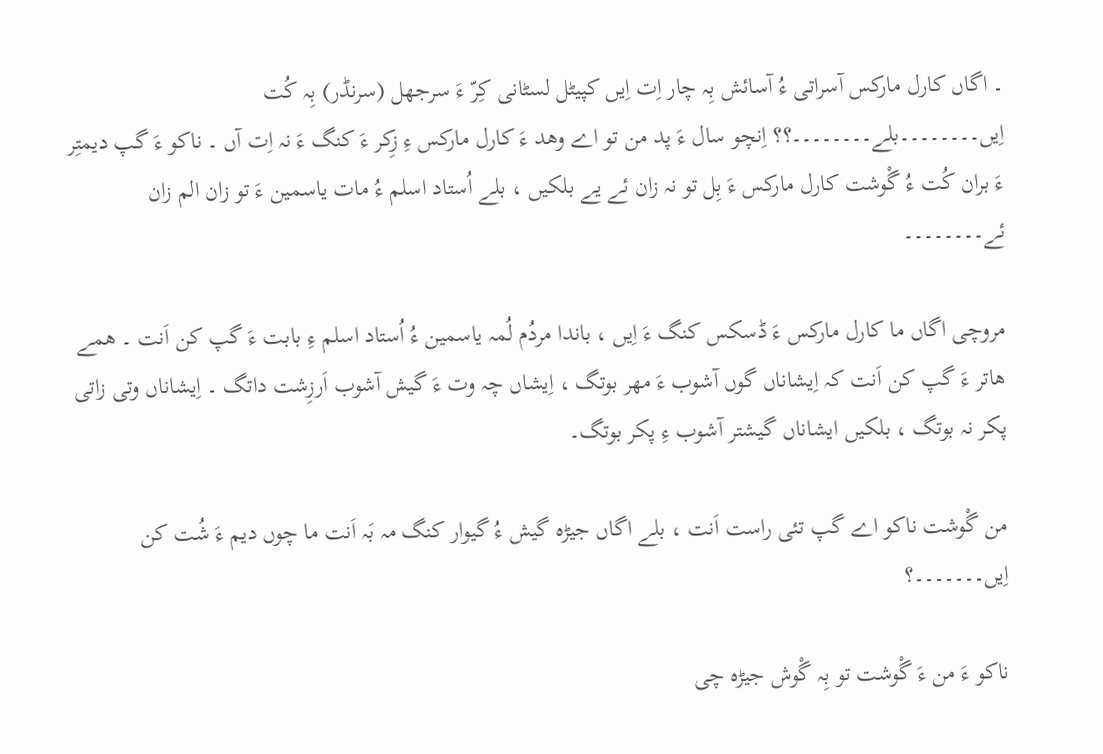۔ اگاں کارل مارکس آسراتی ءُ آسائش بِہ چار اِت اِیں کپیٹل لسٹانی کِرّ ءَ سرجھل (سرنڈر) بِہ کُت اِیں۔۔۔۔۔۔۔۔بلے۔۔۔۔۔۔۔۔؟؟ اِنچو سال ءَ پد من تو اے وھد ءَ کارل مارکس ءِ زِکر ءَ کنگ ءَ نہ اِت آں ۔ ناکو ءَ گپ دیمتِر ءَ بران کُت ءُ گْوشت کارل مارکس ءَ بِل تو نہ زان ئے یے بلکیں ، بلے اُستاد اسلم ءُ مات یاسمین ءَ تو زان الم زان ئے۔۔۔۔۔۔۔۔

مروچی اگاں ما کارل مارکس ءَ ڈسکس کنگ ءَ اِیں ، باندا مردُم لُمہ یاسمین ءُ اُستاد اسلم ءِ بابت ءَ گپ کن اَنت ۔ ھمے ھاتر ءَ گپ کن اَنت کہ اِیشاناں گوں آشوب ءَ مھر بوتگ ، اِیشاں چہ وت ءَ گیش آشوب اَرزِشت داتگ ۔ اِیشاناں وتی زاتی پکر نہ بوتگ ، بلکیں ایشاناں گیشتر آشوب ءِ پکر بوتگ۔

من گْوشت ناکو اے گپ تئی راست اَنت ، بلے اگاں جیڑہ گیش ءُ گیوار کنگ مہ بَہ اَنت ما چوں دیم ءَ شُت کن اِیں۔۔۔۔۔۔۔؟

ناکو ءَ من ءَ گْوشت تو بِہ گْوش جیڑہ چی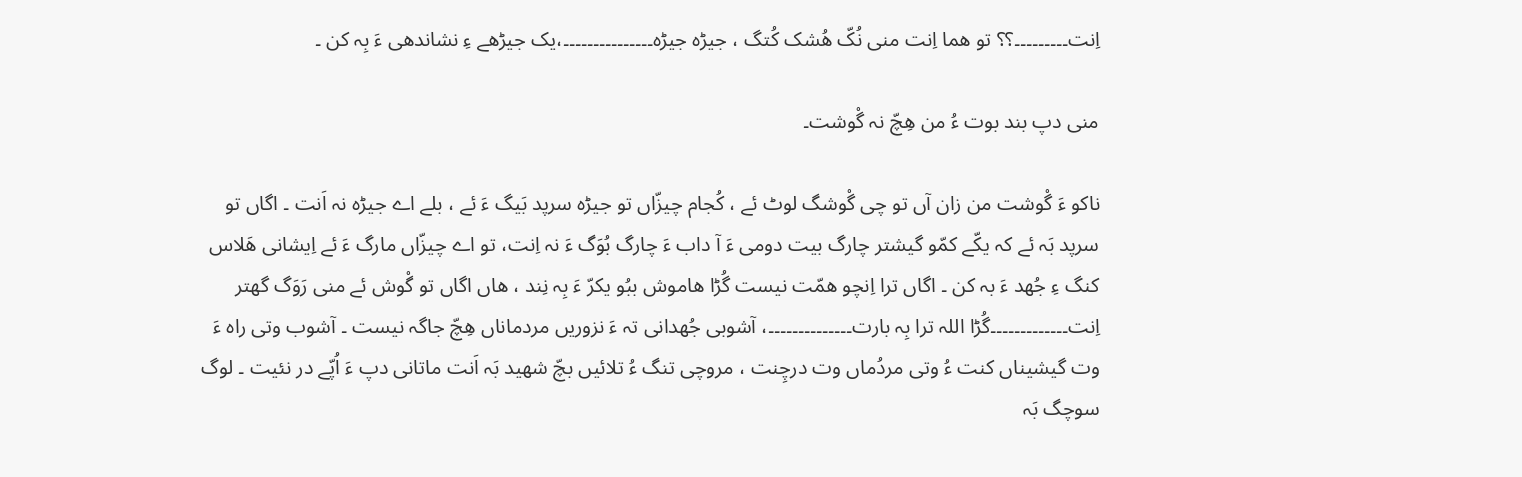اِنت۔۔۔۔۔۔۔۔۔؟؟ تو ھما اِنت منی نُکّ ھُشک کُتگ ، جیڑہ جیڑہ۔۔۔۔۔۔۔۔۔۔۔۔۔۔۔،یک جیڑھے ءِ نشاندھی ءَ بِہ کن ۔

منی دپ بند بوت ءُ من ھِچّ نہ گْوشت۔

ناکو ءَ گْوشت من زان آں تو چی گْوشگ لوٹ ئے ، کُجام چیزّاں تو جیڑہ سرپد بَیگ ءَ ئے ، بلے اے جیڑہ نہ اَنت ۔ اگاں تو سرپد بَہ ئے کہ یکّے کمّو گیشتر چارگ بیت دومی ءَ آ داب ءَ چارگ بُوَگ ءَ نہ اِنت، تو اے چیزّاں مارگ ءَ ئے اِیشانی ھَلاس کنگ ءِ جُھد ءَ بہ کن ۔ اگاں ترا اِنچو ھمّت نیست گُڑا ھاموش ببُو یکرّ ءَ بِہ نِند ، ھاں اگاں تو گْوش ئے منی رَوَگ گھتر اِنت۔۔۔۔۔۔۔۔۔۔۔۔۔گُڑا اللہ ترا بِہ بارت۔۔۔۔۔۔۔۔۔۔۔۔۔۔، آشوبی جُھدانی تہ ءَ نزوریں مردماناں ھِچّ جاگہ نیست ۔ آشوب وتی راہ ءَ وت گیشیناں کنت ءُ وتی مردُماں وت درچِنت ، مروچی تنگ ءُ تلائیں بچّ شھید بَہ اَنت ماتانی دپ ءَ اُپّے در نئیت ۔ لوگ سوچگ بَہ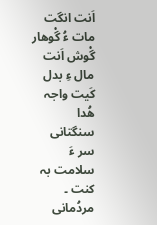اَنت انگت مات ءُ گْوھار گْوش اَنت مال ءِ بدل کَیت واجہ ھُدا سنگتانی سر ءَ سلامت بہ کنت ۔ مردُمانی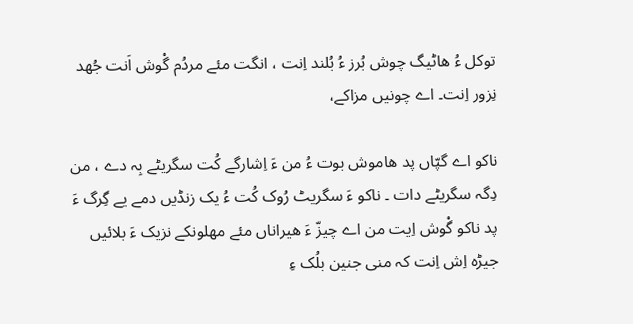توکل ءُ ھاٹیگ چوش بُرز ءُ بُلند اِنت ، انگت مئے مردُم گْوش اَنت جُھد نِزور اِنت۔ اے چونیں مزاکے،

ناکو اے گپّاں پد ھاموش بوت ءُ من ءَ اِشارگے کُت سگریٹے بِہ دے ، من دِگہ سگریٹے دات ۔ ناکو ءَ سگریٹ رُوک کُت ءُ یک زنڈیں دمے یے گِرگ ءَ پد ناکو گْوش اِیت من اے چیزّ ءَ ھیراناں مئے مھلونکے نزیک ءَ بلائیں جیڑہ اِش اِنت کہ منی جنین بلُک ءِ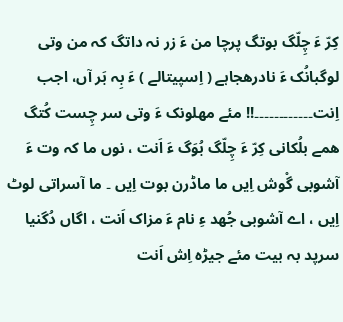کِرّ ءَ چِلّگ بوتگ پرچا من ءَ زر نہ داتگ کہ من وتی لوگبانُک ءَ نادرھجاہے ( اِسپیتالے ) ءَ بِہ بَر آں، اجب اِنت۔۔۔۔۔۔۔۔۔۔۔۔!! مئے مھلونک ءَ وتی سر چِست کُتگ ھمے بلُکانی کِرّ ءَ چِلّگ بُوَگ ءَ اَنت ، نوں ما کہ وت ءَ آشوبی گْوش اِیں ما ماڈرن بوت اِیں ۔ ما آسراتی لوٹ اِیں ، اے آشوبی جُھد ءِ نام ءَ مزاک اَنت ، اگاں دُگنیا سرپد بہ بیت مئے جیڑہ اِش اَنت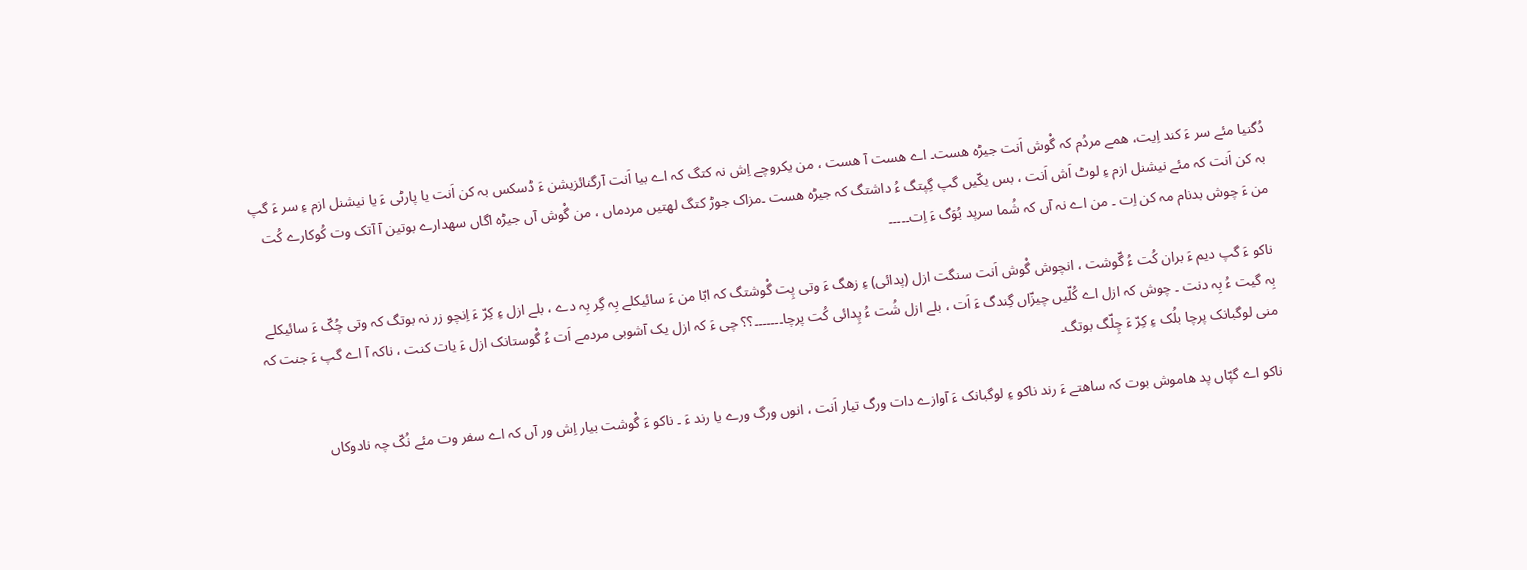دُگنیا مئے سر ءَ کند اِیت، ھمے مردُم کہ گْوش اَنت جیڑہ ھست۔ اے ھست آ ھست ، من یکروچے اِش نہ کتگ کہ اے بیا اَنت آرگنائزیشن ءَ ڈسکس بہ کن اَنت یا پارٹی ءَ یا نیشنل ازم ءِ سر ءَ گپ بہ کن اَنت کہ مئے نیشنل ازم ءِ لوٹ اَش اَنت ، بس یکّیں گپ گِپتگ ءُ داشتگ کہ جیڑہ ھست ۔مزاک جوڑ کتگ لھتیں مردماں ، من گْوش آں جیڑہ اگاں سھدارے بوتین آ آتک وت کُوکارے کُت من ءَ چوش بدنام مہ کن اِت ۔ من اے نہ آں کہ شُما سرپد بُوَگ ءَ اِت۔۔۔۔۔

ناکو ءَ گپ دیم ءَ بران کُت ءُ گّوشت ، انچوش گْوش اَنت سنگت ازل (پدائی) ءِ زھگ ءَ وتی پِت گْوشتگ کہ ابّا من ءَ سائیکلے بِہ گِر بِہ دے ، بلے ازل ءِ کِرّ ءَ اِنچو زر نہ بوتگ کہ وتی چُکّ ءَ سائیکلے بِہ گیت ءُ بِہ دنت ۔ چوش کہ ازل اے کُلّیں چیزّاں گِندگ ءَ اَت ، بلے ازل شُت ءُ پِدائی کُت پرچا۔۔۔۔۔۔۔؟؟ چی ءَ کہ ازل یک آشوبی مردمے اَت ءُ گْوستانک ازل ءَ یات کنت ، ناکہ آ اے گپ ءَ جنت کہ منی لوگبانک پرچا بلُک ءِ کِرّ ءَ چِلّگ بوتگ۔

ناکو اے گپّاں پد ھاموش بوت کہ ساھتے ءَ رند ناکو ءِ لوگبانک ءَ آوازے دات ورگ تیار اَنت ، انوں ورگ ورے یا رند ءَ ۔ ناکو ءَ گْوشت بیار اِش ور آں کہ اے سفر وت مئے نُکّ چہ نادوکاں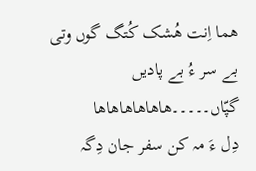ھما اِنت ھُشک کُتگ گوں وتی بے سر ءُ بے پادیں گپّاں۔۔۔۔۔ھاھاھاھاھاھا
دِل ءَ مہ کن سفر جان دِگہ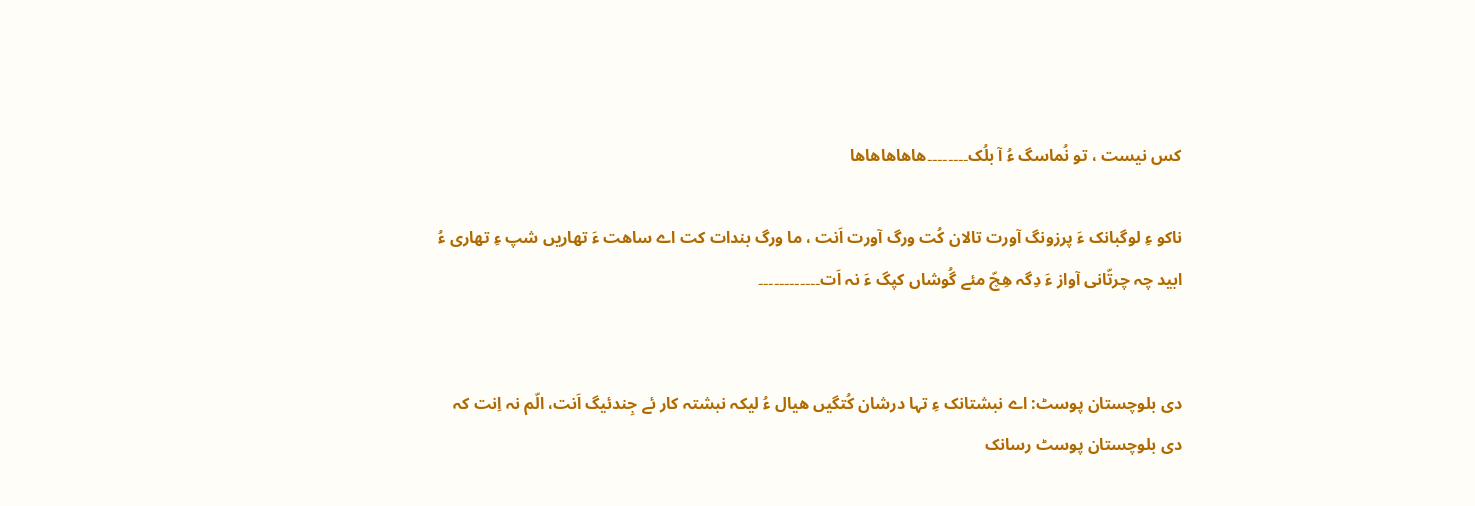کس نیست ، تو نُماسگ ءُ آ بلُک۔۔۔۔۔۔۔۔ھاھاھاھاھا

ناکو ءِ لوگبانک ءَ پرزونگ آورت تالان کُت ورگ آورت اَنت ، ما ورگ بندات کت اے ساھت ءَ تھاریں شپ ءِ تھاری ءُ ابید چہ چرتّانی آواز ءَ دِگہ ھِچّ مئے گُوشاں کپگ ءَ نہ اَت۔۔۔۔۔۔۔۔۔۔۔۔


دی بلوچستان پوسٹ: اے نبشتانک ءِ تہا درشان کُتگیں ھیال ءُ لیکہ نبشتہ کار ئے جِندئیگ اَنت، الّم نہ اِنت کہ دی بلوچستان پوسٹ رسانک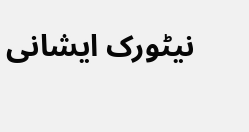نیٹورک ایشانی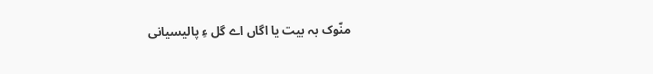منّوک بہ بیت یا اگاں اے گل ءِ پالیسیانی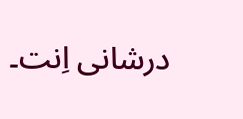درشانی اِنت۔